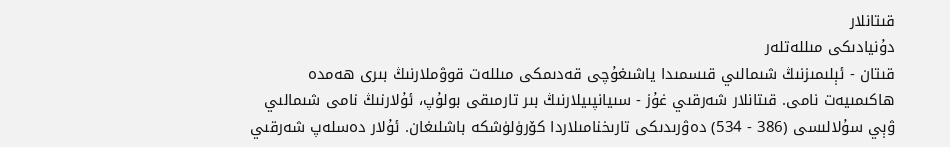قىتانلار
دۇنيادىكى مىللەتلەر
قىتان - ئېلىمىزنىڭ شىمالىي قىسمىدا ياشىغۇچى قەدىمكى مىللەت قوۋملارنىڭ بىرى ھەمدە ھاكىمىيەت نامى. قىتانلار شەرقىي غۇز - سىيانپىيلارنىڭ بىر تارمىقى بولۇپ، ئۇلارنىڭ نامى شىمالىي ۋېي سۇلالىسى (386 - 534) دەۋرىدىكى تارىخنامىلاردا كۆرۈلۈشكە باشلىغان. ئۇلار دەسلەپ شەرقىي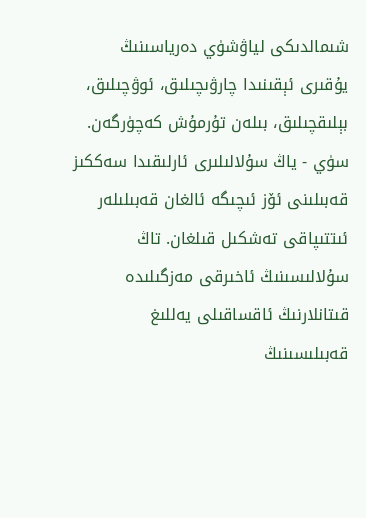شىمالدىكى لياۋشۈي دەرياسىنىڭ يۇقىرى ئېقىنىدا چارۋىچىلىق، ئوۋچىلىق، بېلىقچىلىق، بىلەن تۇرمۇش كەچۈرگەن. سۈي - ياڭ سۇلالىلىرى ئارلىقىدا سەككىز قەبىلىنى ئۆز ئىچىگە ئالغان قەبىلىلەر ئىتتىپاقى تەشكىل قىلغان. تاڭ سۇلالىسىنىڭ ئاخىرقى مەزگىلىدە قىتانلارنىڭ ئاقساقىلى يەللىغ قەبىلىسىنىڭ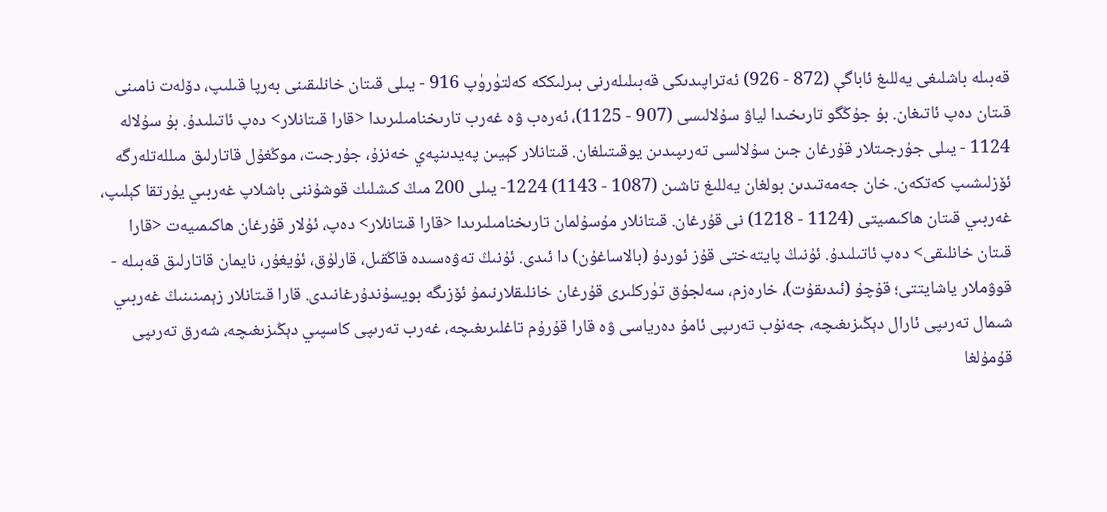قەبىلە باشلىغى يەللىغ ئاباگې (872 - 926) ئەتراپىدىكى قەبىلىلەرنى بىرلىككە كەلتۈرۈپ 916 - يىلى قىتان خانلىقىنى بەرپا قىلىپ، دۆلەت نامىنى قىتان دەپ ئاتىغان. بۇ جۇڭگو تارىخىدا لياۋ سۇلالىسى (907 - 1125)، ئەرەب ۋە غەرب تارىخنامىلىرىدا <قارا قىتانلار> دەپ ئاتىلىدۇ. بۇ سۇلالە 1124 - يىلى جۇرجىتلار قۇرغان جىن سۇلالسى تەرىپىدىن يوقىتىلغان. قىتانلار كېيىن پەيدىنپەي خەنزۇ، جۇرجىت، موڭغۇل قاتارلىق مىللەتلەرگە ئۆزلىشىپ كەتكەن. خان جەمەتىدىن بولغان يەللىغ تاشىن (1087 - 1143) 1224- يىلى 200 مىڭ كىشلىك قوشۇننى باشلاپ غەربىي يۇرتقا كېلىپ، غەربىي قىتان ھاكىمىيتى (1124 - 1218) نى قۇرغان. قىتانلار مۇسۇلمان تارىخنامىلىرىدا <قارا قىتانلار> دەپ، ئۇلار قۇرغان ھاكىمىيەت <قارا قىتان خانلىقى> دەپ ئاتىلىدۇ. ئۇنىڭ پايتەختى قۇز ئوردۇ (بالاساغۇن) دا ئىدى. ئۇنىڭ تەۋەسىدە قاڭقىل، قارلۇق، ئۇيغۇر، نايمان قاتارلىق قەبىلە - قوۋملار ياشايتتى؛ قۇچۇ (ئىدىقۇت)، خارەزم، سەلجۇق تۈركلىرى قۇرغان خانلىقلارنىمۇ ئۆزىگە بويسۇندۇرغانىدى. قارا قىتانلار زېمىنىنىڭ غەربىي شىمال تەرىپى ئارال دېڭىزىغىچە، جەنۇب تەرىپى ئامۇ دەرياسى ۋە قارا قۇرۇم تاغلىرىغىچە، غەرب تەرىپى كاسپىي دېڭىزىغىچە، شەرق تەرىپى قۇمۇلغا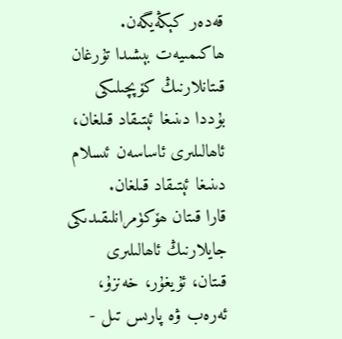قەدەر كېڭەيگەن. ھاكىمىيەت بېشىدا تۇرغان قىتانلارنىڭ كۆپچىلىكى بۇددا دىنىغا ئېتىقاد قىلغان، ئاھالىلىرى ئاساسەن ئىسلام دىنىغا ئېتىقاد قىلغان.
قارا قىتان ھۆكۈمرانلىقىدىكى جايلارنىڭ ئاھالىلىرى قىتان، ئۇيغۇر، خەنزۇ، ئەرەب ۋە پارىس تىل -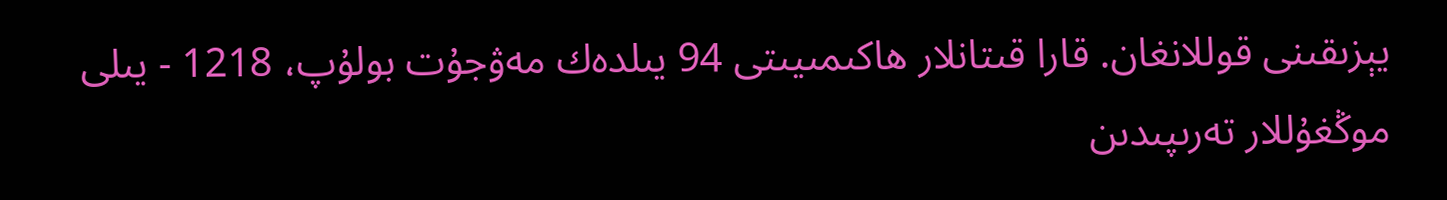يېزىقىنى قوللانغان. قارا قىتانلار ھاكىمىيىتى 94 يىلدەك مەۋجۇت بولۇپ، 1218 - يىلى موڭغۇللار تەرىپىدىن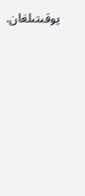يوقىتىلغان.